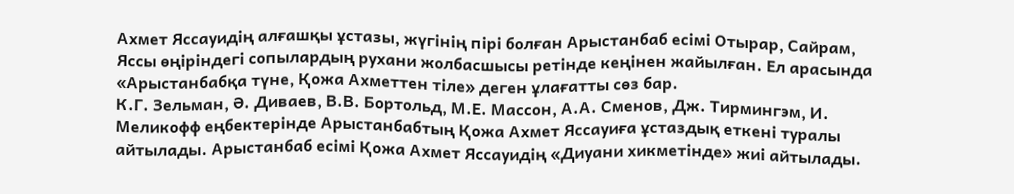Ахмет Яссауидің алғашқы ұстазы, жүгінің пірі болған Арыстанбаб есімі Отырар, Сайрам, Яссы өңіріндегі сопылардың рухани жолбасшысы ретінде кеңінен жайылған. Ел арасында «Арыстанбабқа түне, Қожа Ахметтен тіле» деген ұлағатты сөз бар.
К.Г. Зельман, Ә. Диваев, В.В. Бортольд, М.Е. Массон, А.А. Сменов, Дж. Тирмингэм, И. Меликофф еңбектерінде Арыстанбабтың Қожа Ахмет Яссауиға ұстаздық еткені туралы айтылады. Арыстанбаб есімі Қожа Ахмет Яссауидің «Диуани хикметінде» жиі айтылады.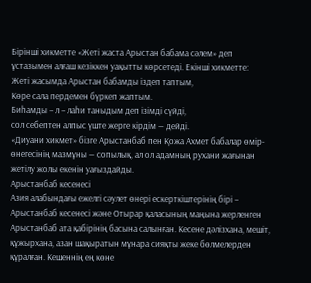Бірінші хикметте «Жеті жаста Арыстан бабама сәлем» деп ұстазымен алғаш кезіккен уақытты көрсетеді. Екінші хикметте:
Жеті жасымда Арыстан бабамды іздеп таптым,
Көре сала пердемен бүркеп жаптым.
Биһамды – л – лаһи таныдым деп ізімді сүйді,
сол себептен алпыс үште жерге кірдім — дейді.
«Диуани хикмет» бізге Арыстанбаб пен Қожа Ахмет бабалар өмір-өнегесінің мазмұны — сопылық, ал ол адамның рухани жағынан жетілу жолы екенін уағыздайды.
Арыстанбаб кесенесі
Азия алабындағы ежелгі сәулет өнері ескерткіштерінің бірі – Арыстанбаб кесенесі және Отырар қаласының маңына жерленген Арыстанбаб ата қабірінің басына салынған. Кесене дәлізхана, мешіт, құжырхана, азан шақыратын мұнара сияқты жеке бөлмелерден құралған. Кешеннің ең көне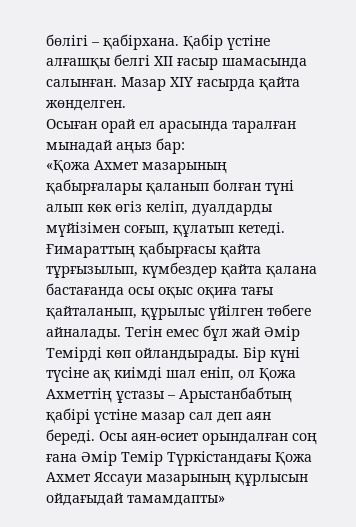бөлігі – қабірхана. Қабір үстіне алғашқы белгі ХІІ ғасыр шамасында салынған. Мазар ХІҮ ғасырда қайта жөнделген.
Осыған орай ел арасында таралған мынадай аңыз бар:
«Қожа Ахмет мазарының қабырғалары қаланып болған түні алып көк өгіз келіп, дуалдарды мүйізімен соғып, құлатып кетеді. Ғимараттың қабырғасы қайта тұрғызылып, күмбездер қайта қалана бастағанда осы оқыс оқиға тағы қайталанып, құрылыс үйілген төбеге айналады. Тегін емес бұл жай Әмір Темірді көп ойландырады. Бір күні түсіне ақ киімді шал еніп, ол Қожа Ахметтің ұстазы – Арыстанбабтың қабірі үстіне мазар сал деп аян береді. Осы аян-өсиет орындалған соң ғана Әмір Темір Түркістандағы Қожа Ахмет Яссауи мазарының құрлысын ойдағыдай тамамдапты»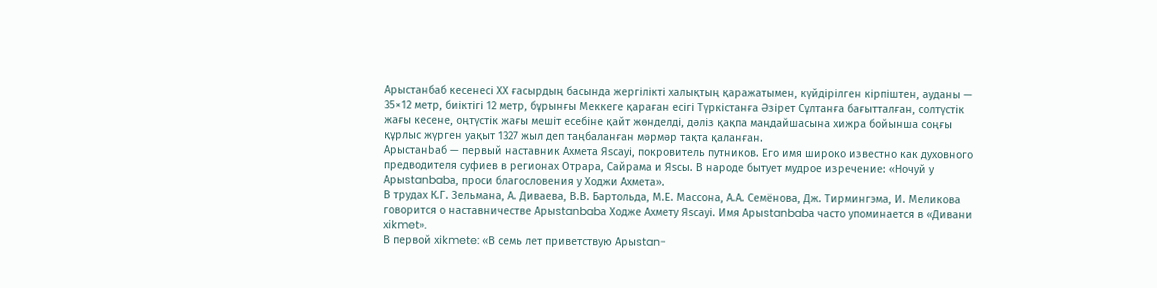Арыстанбаб кесенесі ХХ ғасырдың басында жергілікті халықтың қаражатымен, күйдірілген кірпіштен, ауданы — 35×12 метр, биіктігі 12 метр, бұрынғы Меккеге қараған есігі Түркістанға Әзірет Сұлтанға бағытталған, солтүстік жағы кесене, оңтүстік жағы мешіт есебіне қайт жөнделді, дәліз қақпа маңдайшасына хижра бойынша соңғы құрлыс жүрген уақыт 1327 жыл деп таңбаланған мәрмәр тақта қаланған.
Арыстанbаб — первый наставник Ахмета Яsсауi, покровитель путников. Его имя широко известно как духовного предводителя суфиев в регионах Отрара, Сайрама и Яsсы. В народе бытует мудрое изречение: «Ночуй у Арыstanbabа, проси благословения у Ходжи Ахмета».
В трудах К.Г. Зельмана, А. Диваева, В.В. Бартольда, М.Е. Массона, А.А. Семёнова, Дж. Тирмингэма, И. Меликова говорится о наставничестве Арыstanbabа Ходже Ахмету Яsсауi. Имя Арыstanbabа часто упоминается в «Дивани хikmet».
В первой хikmete: «В семь лет приветствую Арыstan-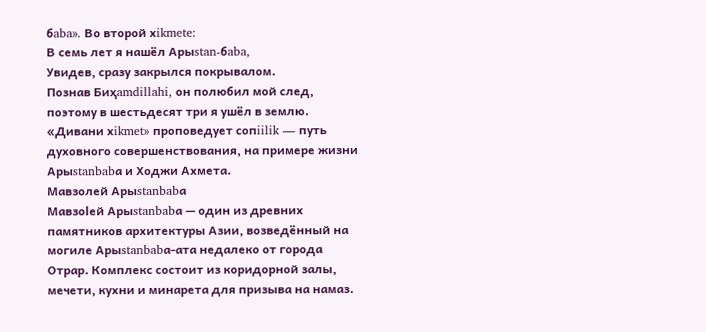бaba». Во второй хikmete:
В семь лет я нашёл Арыstan-бaba,
Увидев, сразу закрылся покрывалом.
Познав Биҳamdillahi, он полюбил мой след,
поэтому в шестьдесят три я ушёл в землю.
«Дивани хikmet» проповедует сопiilik — путь духовного совершенствования, на примере жизни Арыstanbabа и Ходжи Ахмета.
Мавзолей Арыstanbabа
Мавзolей Арыstanbabа — один из древних памятников архитектуры Азии, возведённый на могиле Арыstanbabа-ата недалеко от города Отрар. Комплекс состоит из коридорной залы, мечети, кухни и минарета для призыва на намаз.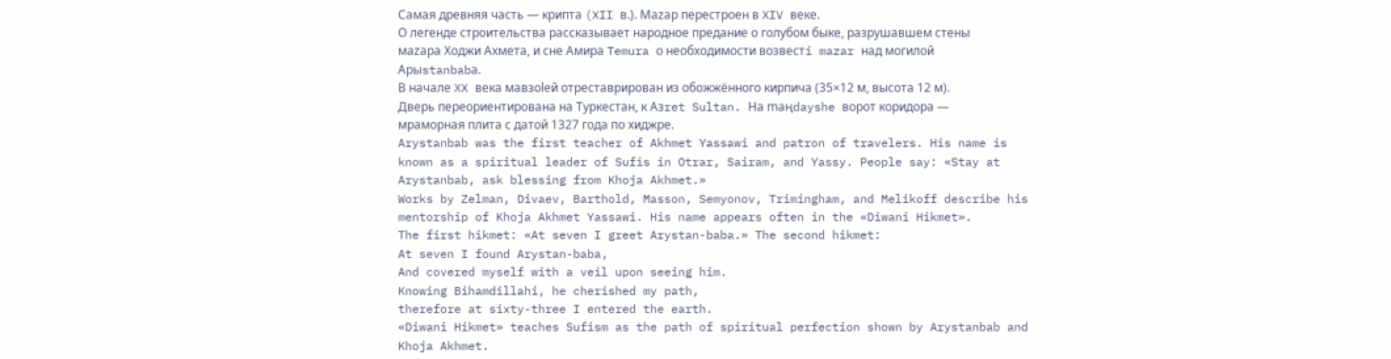Самая древняя часть — крипта (XII в.). Мazар перестроен в XIV веке.
О легенде строительства рассказывает народное предание о голубом быке, разрушавшем стены мazара Ходжи Ахмета, и сне Амира Temura о необходимости возвестi mazar над могилой Арыstanbabа.
В начале XX века мавзolей отреставрирован из обожжённого кирпича (35×12 м, высота 12 м). Дверь переориентирована на Туркестан, к Азret Sultan. На maңdayshe ворот коридора — мраморная плита с датой 1327 года по хиджре.
Arystanbab was the first teacher of Akhmet Yassawi and patron of travelers. His name is known as a spiritual leader of Sufis in Otrar, Sairam, and Yassy. People say: «Stay at Arystanbab, ask blessing from Khoja Akhmet.»
Works by Zelman, Divaev, Barthold, Masson, Semyonov, Trimingham, and Melikoff describe his mentorship of Khoja Akhmet Yassawi. His name appears often in the «Diwani Hikmet».
The first hikmet: «At seven I greet Arystan-baba.» The second hikmet:
At seven I found Arystan-baba,
And covered myself with a veil upon seeing him.
Knowing Bihamdillahi, he cherished my path,
therefore at sixty-three I entered the earth.
«Diwani Hikmet» teaches Sufism as the path of spiritual perfection shown by Arystanbab and Khoja Akhmet.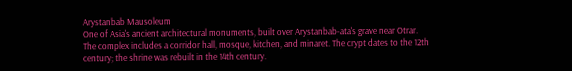Arystanbab Mausoleum
One of Asia's ancient architectural monuments, built over Arystanbab-ata's grave near Otrar. The complex includes a corridor hall, mosque, kitchen, and minaret. The crypt dates to the 12th century; the shrine was rebuilt in the 14th century.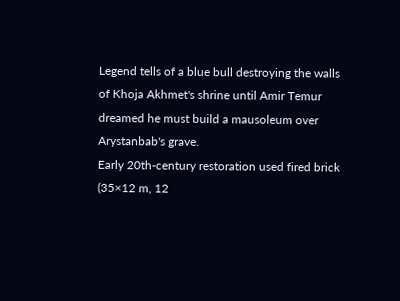Legend tells of a blue bull destroying the walls of Khoja Akhmet's shrine until Amir Temur dreamed he must build a mausoleum over Arystanbab's grave.
Early 20th-century restoration used fired brick (35×12 m, 12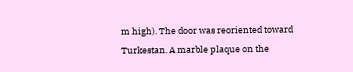m high). The door was reoriented toward Turkestan. A marble plaque on the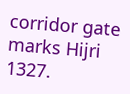corridor gate marks Hijri 1327.